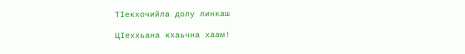ТIекхочийла долу линкаш

ЦIеххьана кхаьчна хаам!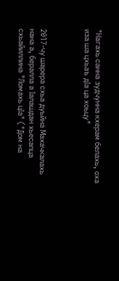"Нагахь санна зудчунна кхерам белахь, оха иза ша цхьаъ дIа ца хоьцу"



2017-чу шарера схьа дуьйна Махачкалахь нана а, бералла а Iалашдан хьесапца схьайиллина "Ломахь цIа" ("Дом на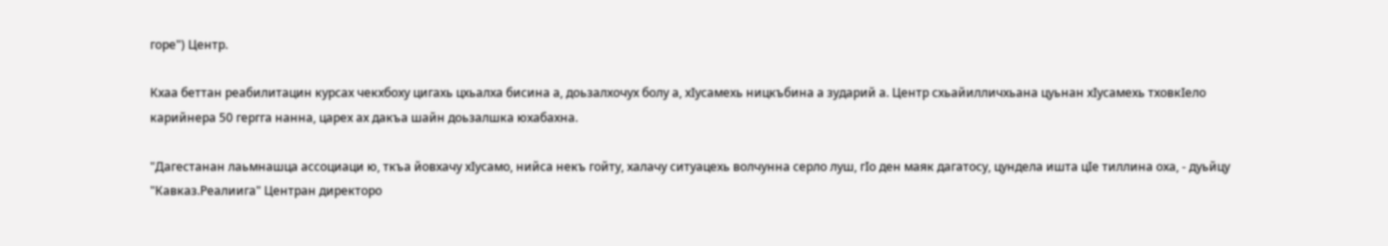горе") Центр.

Кхаа беттан реабилитацин курсах чекхбоху цигахь цхьалха бисина а, доьзалхочух болу а, хIусамехь ницкъбина а зударий а. Центр схьайилличхьана цуьнан хIусамехь тховкIело карийнера 50 гергга нанна, царех ах дакъа шайн доьзалшка юхабахна.

"Дагестанан лаьмнашца ассоциаци ю, ткъа йовхачу хIусамо, нийса некъ гойту, халачу ситуацехь волчунна серло луш, гIо ден маяк дагатосу, цундела ишта цIе тиллина оха, - дуьйцу "Кавказ.Реалиига" Центран директоро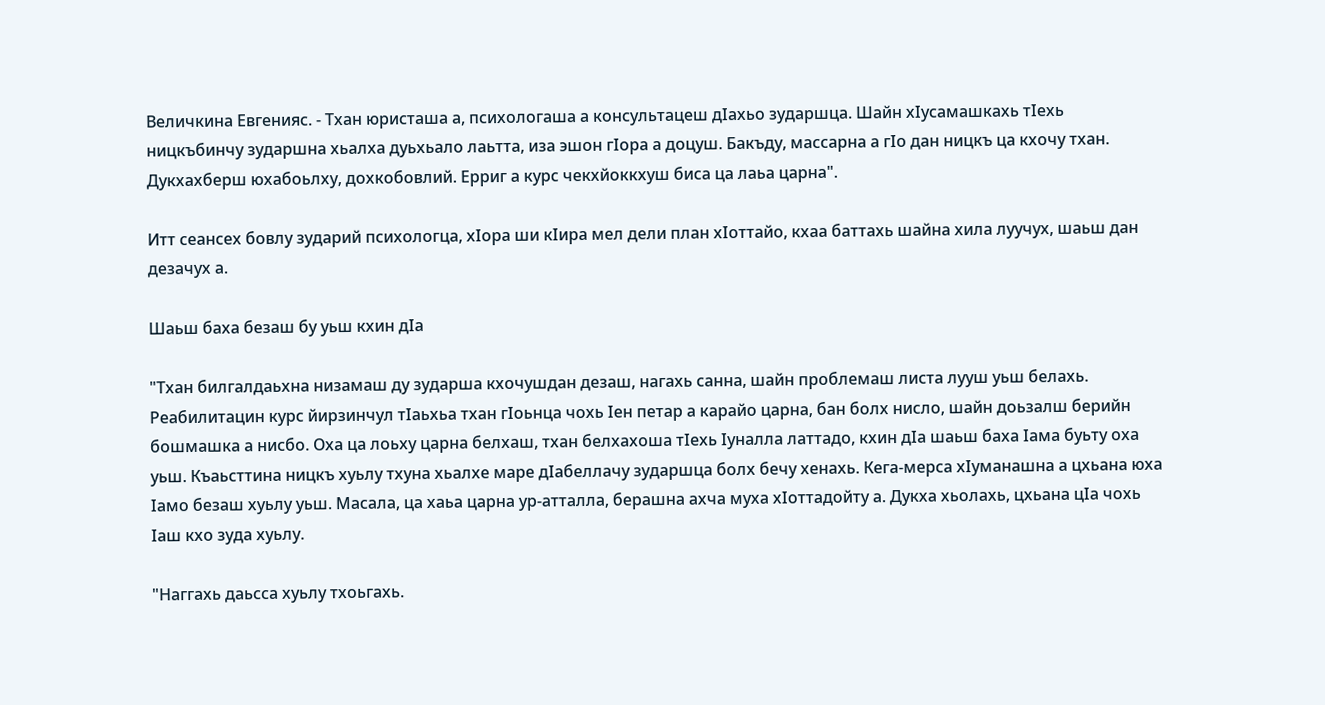Величкина Евгенияс. - Тхан юристаша а, психологаша а консультацеш дIахьо зударшца. Шайн хIусамашкахь тIехь ницкъбинчу зударшна хьалха дуьхьало лаьтта, иза эшон гIора а доцуш. Бакъду, массарна а гIо дан ницкъ ца кхочу тхан. Дукхахберш юхабоьлху, дохкобовлий. Ерриг а курс чекхйоккхуш биса ца лаьа царна".

Итт сеансех бовлу зударий психологца, хIора ши кIира мел дели план хIоттайо, кхаа баттахь шайна хила луучух, шаьш дан дезачух а.

Шаьш баха безаш бу уьш кхин дIа

"Тхан билгалдаьхна низамаш ду зударша кхочушдан дезаш, нагахь санна, шайн проблемаш листа лууш уьш белахь. Реабилитацин курс йирзинчул тIаьхьа тхан гIоьнца чохь Iен петар а карайо царна, бан болх нисло, шайн доьзалш берийн бошмашка а нисбо. Оха ца лоьху царна белхаш, тхан белхахоша тIехь Iуналла латтадо, кхин дIа шаьш баха Iама буьту оха уьш. Къаьсттина ницкъ хуьлу тхуна хьалхе маре дIабеллачу зударшца болх бечу хенахь. Кега-мерса хIуманашна а цхьана юха Iамо безаш хуьлу уьш. Масала, ца хаьа царна ур-атталла, берашна ахча муха хIоттадойту а. Дукха хьолахь, цхьана цIа чохь Iаш кхо зуда хуьлу.

"Наггахь даьсса хуьлу тхоьгахь.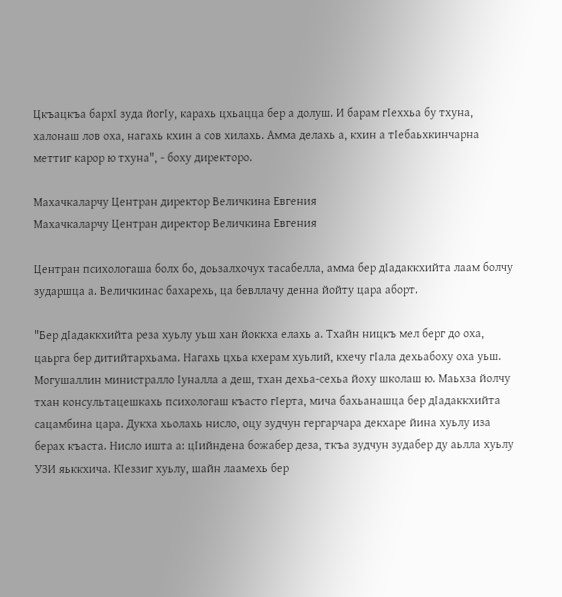Цкъацкъа бархI зуда йогIу, карахь цхьацца бер а долуш. И барам гIеххьа бу тхуна, халонаш лов оха, нагахь кхин а сов хилахь. Амма делахь а, кхин а тIебаьхкинчарна меттиг карор ю тхуна", - боху директоро.

Махачкаларчу Центран директор Величкина Евгения
Махачкаларчу Центран директор Величкина Евгения

Центран психологаша болх бо, доьзалхочух тасабелла, амма бер дIадаккхийта лаам болчу зударшца а. Величкинас бахарехь, ца бевллачу денна йойту цара аборт.

"Бер дIадаккхийта реза хуьлу уьш хан йоккха елахь а. Тхайн ницкъ мел берг до оха, цаьрга бер дитийтархьама. Нагахь цхьа кхерам хуьлий, кхечу гIала дехьабоху оха уьш. Могушаллин министралло Iуналла а деш, тхан дехьа-сехьа йоху школаш ю. Маьхза йолчу тхан консультацешкахь психологаш къасто гIерта, мича бахьанашца бер дIадаккхийта сацамбина цара. Дукха хьолахь нисло, оцу зудчун гергарчара декхаре йина хуьлу иза берах къаста. Нисло ишта а: цIийндена божабер деза, ткъа зудчун зудабер ду аьлла хуьлу УЗИ яьккхича. КIеззиг хуьлу, шайн лаамехь бер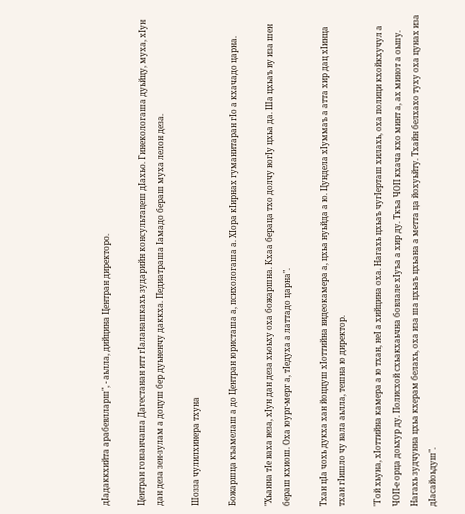дIадаккхийта арабевлларш", - аьлла, дийцина Центран директоро.

Центран говзанчаша Дагестанан итт гIаланашкахь зударийн консультацеш дIахьо. Гинекологаша дуьйцу, муха, хIун дан деза зен-зулам а доцуш бер дуьненчу даккха. Педиатраша Iамадо бераш муха лелон деза.

Шозза чулилхинера тхуна

Божаршца къамелаш а до Центран юристаша а, психологаша а. ХIора кIирнах гуманитаран гIо а кхачадо царна.

"Хьанна тIе ваха веза, хIун дан деза хьоьху оха божаршна. Кхаа бераца тхо долчу вогIу цхьа да. Ша цхьаъ ву иза шен бераш кхиош. Оха юург-мерг а, тIедуха а латтадо царна".

Тхан цIа чохь дукха хан йоццуш хIоттийна видеокамера а, цхьа нуьйда а ю. Цундела хIуммаъ а атта хир дац хIинца тхан гIишло чу вала аьлла, тешна ю директор.

"Гой хьуна, хIоттийна камера а ю тхан, неI а хийцина оха. Нагахь цхьаъ чугIерташ хилахь, оха полици кхойкхучул а ЧОП-е орца доьхур ду. Полисхой схьакхаьчна бовлале хIуъа а хир ду. Ткъа ЧОП кхача кхо минт а, ах минот а оьшу. Нагахь зудчунна цхьа кхерам белахь, оха иза ша цхьаъ цхьана а метта ца йохуьйту. Тхайн белхахо туху оха цунах иза дIасайоьдуш".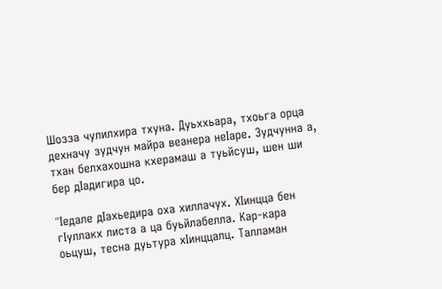Шозза чулилхира тхуна. Дуьххьара, тхоьга орца дехначу зудчун майра веанера неIаре. Зудчунна а, тхан белхахошна кхерамаш а туьйсуш, шен ши бер дIадигира цо.

"Iедале дIахьедира оха хиллачух. ХIинцца бен гIуллакх листа а ца буьйлабелла. Кар-кара оьцуш, тесна дуьтура хIинццалц. Талламан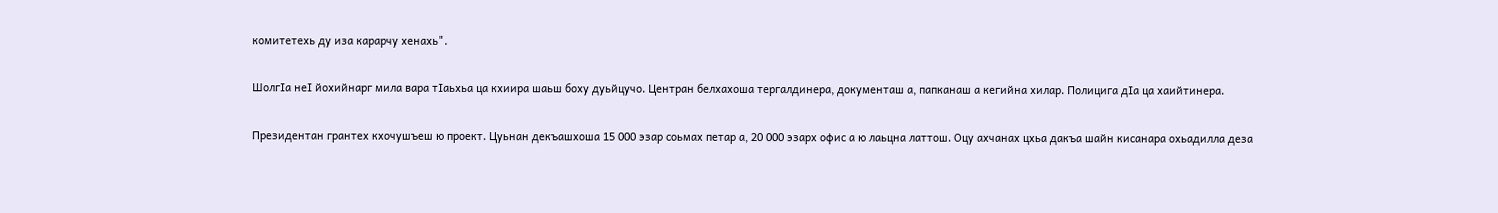комитетехь ду иза карарчу хенахь".

ШолгIа неI йохийнарг мила вара тIаьхьа ца кхиира шаьш боху дуьйцучо. Центран белхахоша тергалдинера, документаш а, папканаш а кегийна хилар. Полицига дIа ца хаийтинера.

Президентан грантех кхочушъеш ю проект. Цуьнан декъашхоша 15 000 эзар соьмах петар а, 20 000 эзарх офис а ю лаьцна латтош. Оцу ахчанах цхьа дакъа шайн кисанара охьадилла деза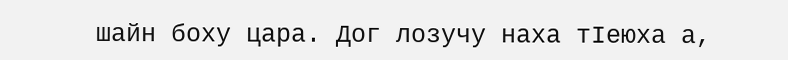шайн боху цара. Дог лозучу наха тIеюха а,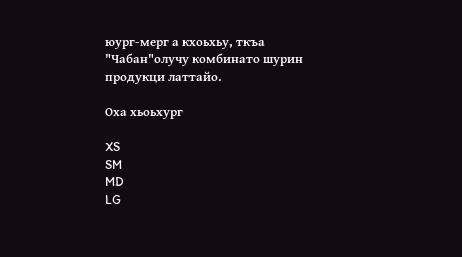юург-мерг а кхоьхьу, ткъа "Чабан"олучу комбинато шурин продукци латтайо.

Оха хьоьхург

XS
SM
MD
LG